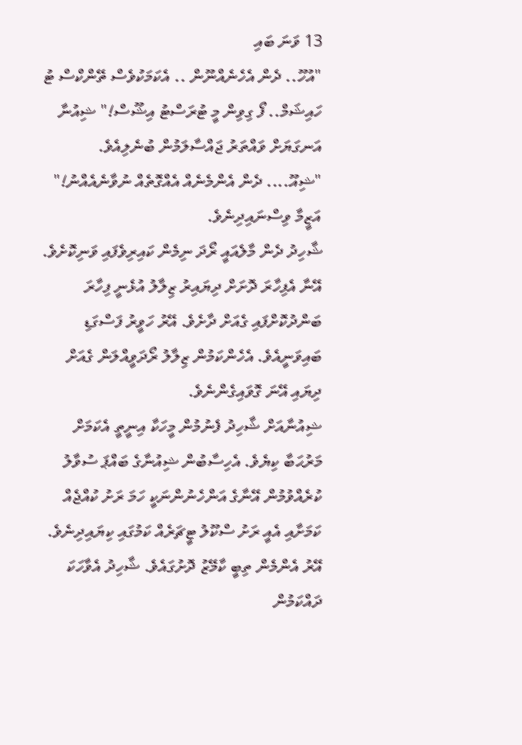13 ވަނަ ބައި
"އުހޫ.. ދެން އެހެނެއްނޫން .. އެކަމަކުވެސް ތޭންކްސް ޓު ހައިޝަމް.. ފޯ ގިވިން މީ ޓުރަސްޓު އިޝޫސް!" ޝިއުނާ އަނގަޔަށް ވައްތަރު ޖައްސާލަމުން ބުނެލިއެވެ.
"ޝިއޫ.... ދެން އެންމެނެއް އެއްގޮތެއް ނުވާނެއެއްނު!" އަޒީމާ ވިސްނައިދިނެވެ.
ޝާހިދު ދެން މާލެއައީ ރޯދަ ނިމެން ކައިރިވެފައި ވަނިކޮށެވެ. އޭނާ އެފިހާރަ ދޮށަށް ދިޔައިރު ޒިލާލު އުޅެނީ ފިހާރަ ބަންދުކޮށްފައި ގެއަށް ދާށެވެ. އޭރު ހަވީރު ފަސްގަޑި ބައިވަނީއެވެ. އެހެންކަމުން ޒިލާލު ރޯދަވީއްލަން ގެއަށް ދިޔައި އޭނަ ގޮވައިގެންނެވެ.
ޝިއުނާއަށް ޝާހިދު ފެނުމުން މީހަކާ އިނީތީ އެކަމަށް މަރުޙަބާ ކިޔެވެ. އެހިސާބުން ޝިއުނާގެ ބައްޕަ ސުވާލު ކުރެއްވުމުން އޭނާގެ އަންހެނުންނަކީ ހަމަ ރަށު ކުއްޖެއް ކަމަށާއި އެއީ ރަށު ސްކޫލު ޓީޗަރެއް ކަމުގައި ކިޔައިދިނެވެ. އޭރު އެންމެން ތިބީ ކާމޭޒު ދޮށުގައެވެ. ޝާހިދު އެވާހަކަ ދައްކަމުން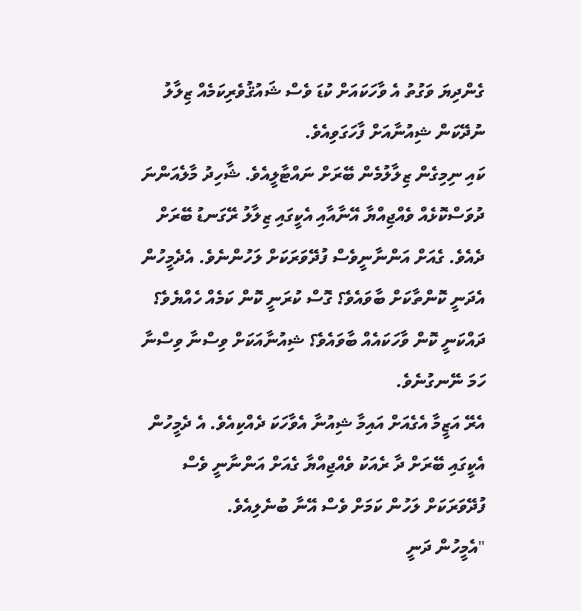ގެންދިޔަ ވަގުތު އެ ވާހަކައަށް ކުޑަ ވެސް ޝައުޤުވެރިކަމެއް ޒިލާލު ނުދޭކަން ޝިއުނާއަށް ފާހަގަވިއެވެ.
ކައި ނިމިގެން ޒިލާލުމެން ބޭރަށް ނައްޓާލީއެވެ. ޝާހިދު މާލެއަންނަ ދުވަސްކޮޅެއް ވެއްޖިއްޔާ އޭނާއާއި އެކީގައި ޒިލާލު ރޭގަނޑު ބޭރަށް ދެއެވެ. ގެއަށް އަންނާނީވެސް ފުދޭވަރަކަށް ލަހުންނެވެ. އެދެމީހުން އެދަނީ ކޮންތާކަށް ބާވައެވެ؟ ގޮސް ކުރަނީ ކޮން ކަމެއް ހެއްޔެވެ؟ ދައްކަނީ ކޮން ވާހަކައެއް ބާވައެވެ؟ ޝިއުނާއަކަށް ވިސްނާ ވިސްނާ ހަމަ ނޭނގުނެވެ.
އެރޭ އަޒީމާ އެގެއަށް އައިމާ ޝިއުނާ އެވާހަކަ ދެއްކިއެވެ. އެ ދެމީހުން އެކީގައި ބޭރަށް ދާ ރެއަކު ވެއްޖިއްޔާ ގެއަށް އަންނާނީ ވެސް ފުދޭވަރަކަށް ލަހުން ކަމަށް ވެސް އޭނާ ބުނެލިއެވެ.
"އެމީހުން ދަނީ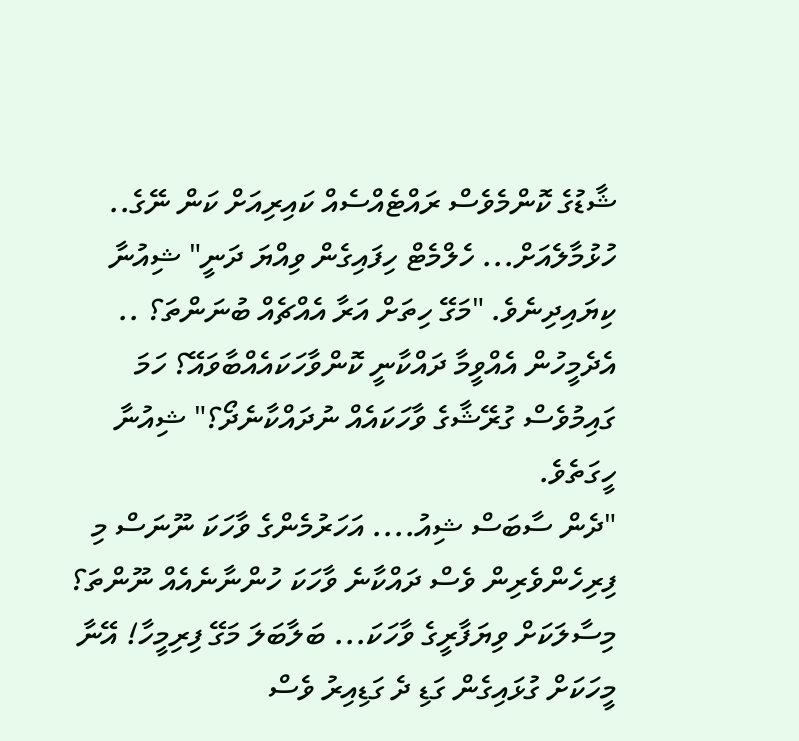ޝާޑުގެ ކޮންމެވެސް ރައްޓެއްސެއް ކައިރިއަށް ކަން ނޭގެ.. ހުޅުމާލެއަށް... ހެލްމެޓް ހިފައިގެން ވިއްޔަ ދަނީ" ޝިއުނާ ކިޔައިދިނެވެ. "މަގޭ ހިތަށް އަރާ އެއްޗެއް ބުނަންތަ؟ .. އެދެމީހުން އެއްވީމާ ދައްކާނީ ކޮންވާހަކައެއްބާވައޭ؟ ހަމަ ގައިމުވެސް ގުރޭޝާގެ ވާހަކައެއް ނުދައްކާނެދޯ؟" ޝިއުނާ ހީގަތެވެ.
"ދެން ސާބަސް ޝިއު.... އަހަރުމެންގެ ވާހަކަ ނޫނަސް މި ފިރިހެންވެރިން ވެސް ދައްކާނެ ވާހަކަ ހުންނާނެއެއް ނޫންތަ؟ މިސާލަކަށް ވިޔަފާރީގެ ވާހަކަ... ބަލާބަލަ މަގޭ ފިރިމީހާ! އޭނާ މީހަކަށް ގުޅައިގެން ގަޑި ދެ ގަޑިއިރު ވެސް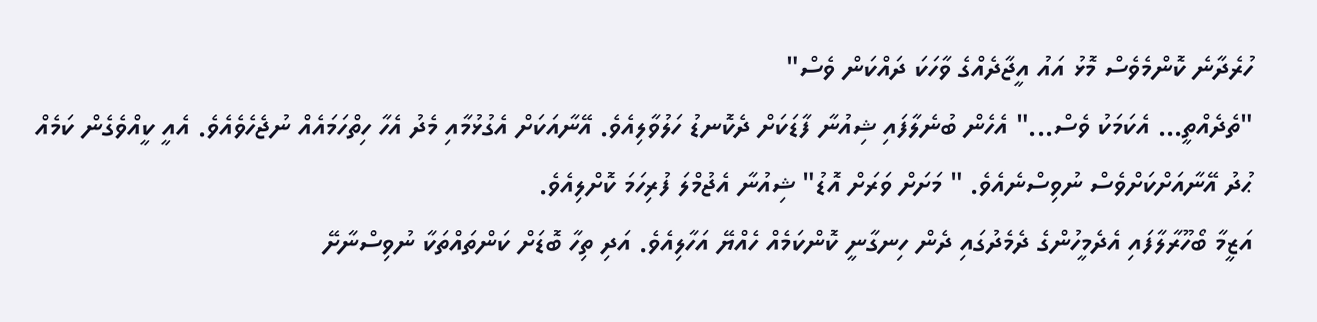ހުރެދާނެ ކޮންމެވެސް މޮޅު އައު އީޖާދެއްގެ ވާހަކަ ދައްކަން ވެސް"
"ތެދެއްތީ... އެކަމަކު ވެސް..." އެހެން ބުނެލާފައި ޝިއުނާ ފާޑަކަށް ދެކޮނޑު ހަލުވާލިއެވެ. އޭނާއަކަށް އެގުޅުމާއި މެދު އެހާ ހިތްހަމައެއް ނުޖެހެވެއެވެ. އެއީ ކީއްވެގެން ކަމެއް ޙުދު އޭނާއަށްކަށްވެސް ނުވިސްނެއެވެ. " މަށަށް ވަރަށް އޮޑު" ޝިއުނާ އެޖުމްލަ ފުރިހަމަ ކޮށްލިއެވެ.
އަޒީމާ ބޯހޫރާލާފައި އެދެމީހުންގެ ދެމެދުގައި ދެން ހިނގާނީ ކޮންކަމެއް ހެއްޔޭ އަހާލިއެވެ. އަދި ތިހާ ބޮޑަށް ކަންތައްތަކާ ނުވިސްނާށޭ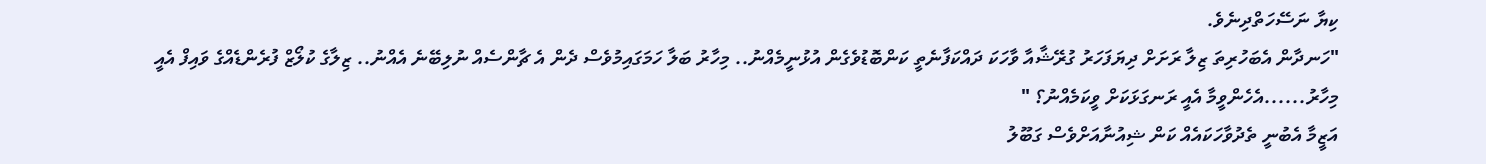ކިޔާ ނަސޭހަތްދިނެވެ.
"ހަނދާން އެބަހުރިތަ ޒިލާ ރަށަށް ދިޔަފަހަރު ގުރޭޝާއާ ވާހަކަ ދައްކަފާނެތީ ކަންބޮޑުވެގެން އުޅުނީމެއްނު.. މިހާރު ބަލާ ހަމަގައިމުވެސް ދެން އެ ޗާންސެއް ނުލިބޭނެ އެއްނު.. ޒިލާގެ ކުލޯޒް ފުރެންޑެއްގެ ވައިފް އެއީ މިހާރު......އެހެންވީމާ އެއީ ރަނގަޅަކަށް ވީކަމެއްނު؟ "
އަޒީމާ އެބުނީ ތެދުވާހަކައެއް ކަން ޝިއުނާއަށްވެސް ގަބޫލު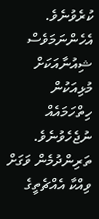ކުރެވުނެވެ. އެހެންނަމަވެސް ޝިއުނާއަކަށް މުޅިއަކުން ހިތްހަމައެއް ނުޖެހެވުނެވެ.
ތަރިންދުމެން ވަގަށް ވިއްކާ އެއްޗެތީގެ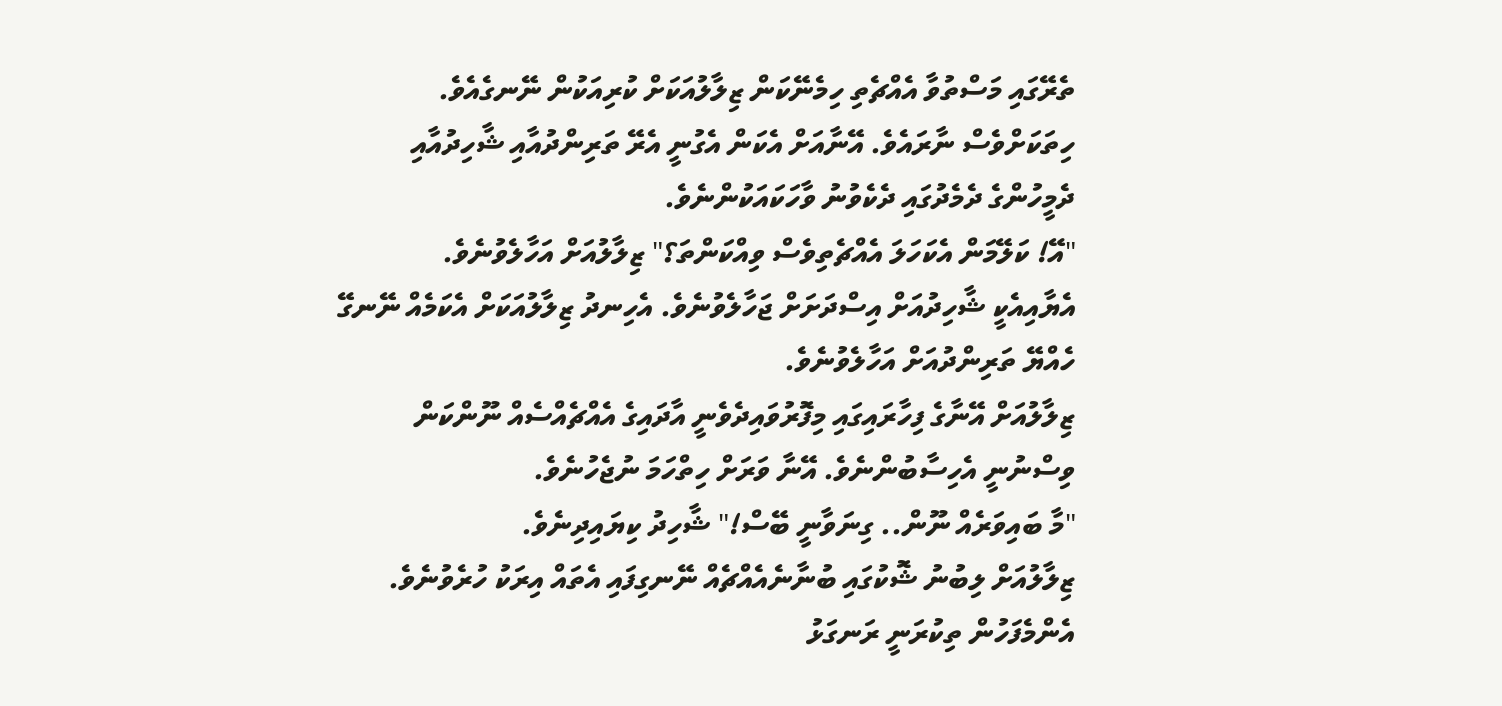ތެރޭގައި މަސްތުވާ އެއްޗެތި ހިމެނޭކަން ޒިލާލުއަކަށް ކުރިއަކުން ނޭނގެއެވެ. ހިތަކަށްވެސް ނާރައެވެ. އޭނާއަށް އެކަން އެގުނީ އެރޭ ތަރިންދުއާއި ޝާހިދުއާއި ދެމީހުންގެ ދެމެދުގައި ދެކެވުނު ވާހަކައަކުންނެވެ.
"އޭ! ކަލޭމަން އެކަހަލަ އެއްޗެތިވެސް ވިއްކަންތަ؟" ޒިލާލުއަށް އަހާލެވުނެވެ.
އެޔާއިއެކީ ޝާހިދުއަށް އިސްދަށަށް ޖަހާލެވުނެވެ. އެހިނދު ޒިލާލުއަކަށް އެކަމެއް ނޭނގޭ ހެއްޔޭ ތަރިންދުއަށް އަހާލެވުނެވެ.
ޒިލާލުއަށް އޭނާގެ ފިހާރައިގައި މިފޮރުވައިދެވެނީ އާދައިގެ އެއްޗެއްސެއް ނޫންކަން ވިސްނުނީ އެހިސާބުންނެވެ. އޭނާ ވަރަށް ހިތްހަމަ ނުޖެހުނެވެ.
"މާ ބައިވަރެއް ނޫން.. ގިނަވާނީ ބޭސް!" ޝާހިދު ކިޔައިދިނެވެ.
ޒިލާލުއަށް ލިބުނު ޝޮކުގައި ބުނާނެއެއްޗެއް ނޭނގިފައި އެތައް އިރަކު ހުރެވުނެވެ. އެންމެފަހުން ތިކުރަނީ ރަނގަޅު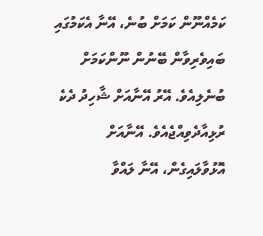ކަމެއްނޫން ކަމަށް ބުނެ، އޭނާ އެކަމުގައި ބައިވެރިވާން ބޭނުން ނޫންކަމަށް ބުނެލިއެވެ. އޭރު އޭނާއަށް ޝާހިދު ދެކެ ރުޅިއާދެވިއްޖެއެވެ. އޭނާއަށް އޮޅުވާލައިގެން، އޭނާ ލައްވާ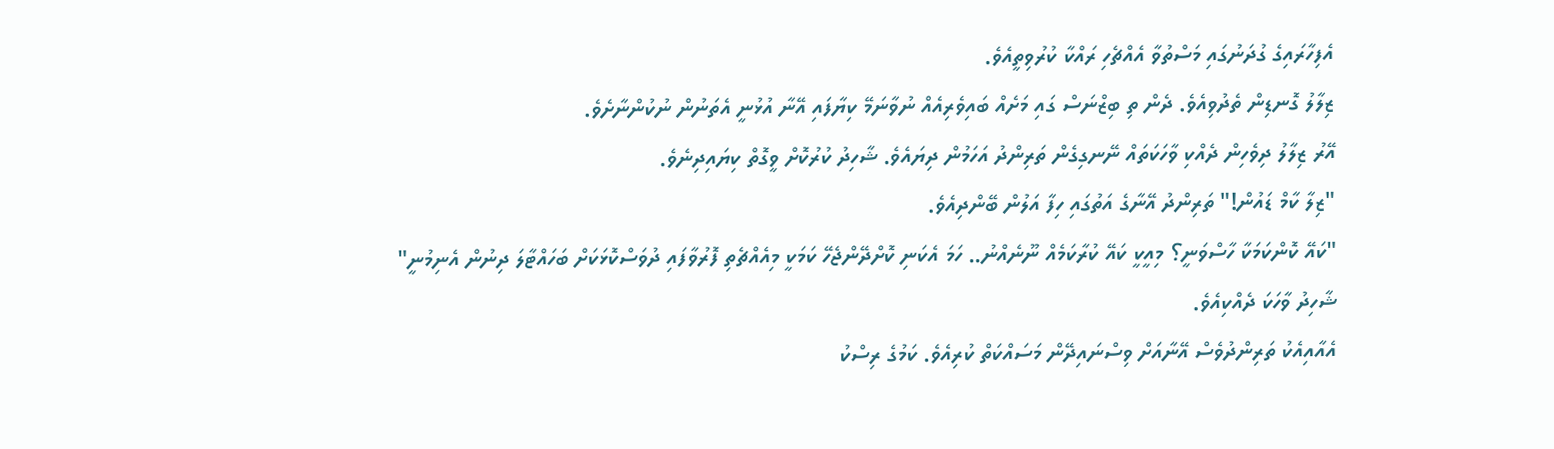އެފިހާރައިގެ ގުދަނުގައި މަސްތުވާ އެއްޗެހި ރައްކާ ކުރުވިތީއެވެ.
ޒިލާލު ގޮނޑިން ތެދުވިއެވެ. ދެން ތި ބިޒްނަސް ގައި މަށެއް ބައިވެރިއެއް ނުވާނަމޭ ކިޔާފައި އޭނާ އުޅުނީ އެތަނުން ނުކުންނާށެވެ.
އޭރު ޒިލާލު ދިވެހިން ދެއްކި ވާހަކަތައް ނޭނގިގެން ތަރިންދު އަހަމުން ދިޔައެވެ. ޝާހިދު ކުރުކޮށް ވީގޮތް ކިޔައިދިނެވެ.
"ޒިލާ ކާމް ޑައުން!" ތަރިންދު އޭނާގެ އަތުގައި ހިފާ އަލުން ބޭންދިއެވެ.
"ކައޭ ކޮންކަމަކާ ހާސްވަނީ؟ މިއީކީ ކައޭ ކުރާކަމެއް ނޫނެއްނު.. ހަމަ އެކަނި ކޮށްދޭންޖެހޭ ކަމަކީ މިއެއްޗެތި ފޮރުވާފައި ދުވަސްކޮޅަކަށް ބަހައްޓާލަ ދިނުން އެނިމުނީ" ޝާހިދު ވާހަކަ ދެއްކިއެވެ.
އެއާއިއެކު ތަރިންދުވެސް އޭނާއަށް ވިސްނައިދޭން މަސައްކަތް ކުރިއެވެ. ކަމުގެ ރިސްކު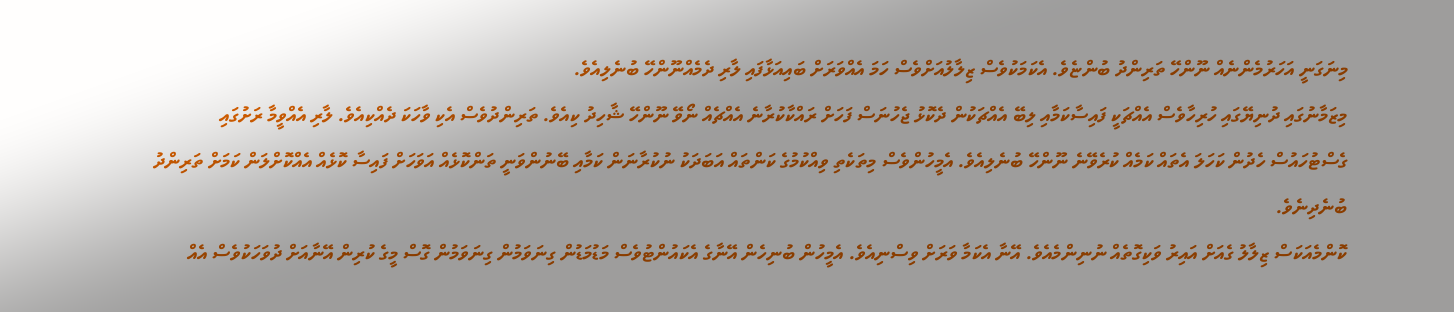މިނަގަނީ އަހަރުމެންނެއް ނޫންހޭ ތަރިންދު ބުންޏެވެ. އެކަމަކުވެސް ޒިލާލުއަށްވެސް ހަމަ އެއްވަރަށް ބައިއަޅާފައި ލާރި ދެމެއްނޫންހޭ ބުނެލިއެވެ.
މިޒަމާނުގައި ދުނިޔޭގައި ހުރިހާވެސް އެއްޗަކީ ފައިސާކަމާއި ލިބޭ އެއްޗަކުން ދެކޮޅު ޖެހުނަސް ފަހަށް ރައްކާކުރާނެ އެއްޗެއް ނޯވޭ ނޫންހޭ ޝާހިދު ކިއެވެ. ތަރިންދުވެސް އެކި ވާހަކަ ދެއްކިއެވެ. ލާރި އެއްވީމާ ރަށުގައި ގެސްޓުހައުސް ހެދުން ކަހަލަ އެތައް ކަމެއް ކުރެވޭނެ ނޫންހޭ ބުނެލިއެވެ. އެމީހުންވެސް މިތަކެތި ވިއްކުމުގެ ކަންތައް އަބަދަކު ނުކުރާނަން ކަމާއި ބޭނުންވަނީ ތަންކޮޅެއް އަވަހަށް ފައިސާ ކޮޅެއް އެއްކޮށްލަން ކަމަށް ތަރިންދު ބުނެދިނެވެ.
ކޮންމެއަކަސް ޒިލާލު ގެއަށް އައިރު ވަކިގޮތެއް ނުނިންމެއެވެ. އޭނާ އެކަމާ ވަރަށް ވިސްނިއެވެ. އެމީހުން ބުނިހެން އޭނާގެ އެކައުންޓުވެސް މަޑުމަޑުން ގިނަވަމުން ގިނަވަމުން ގޮސް މީގެ ކުރިން އޭނާއަށް ދުވަހަކުވެސް އެއް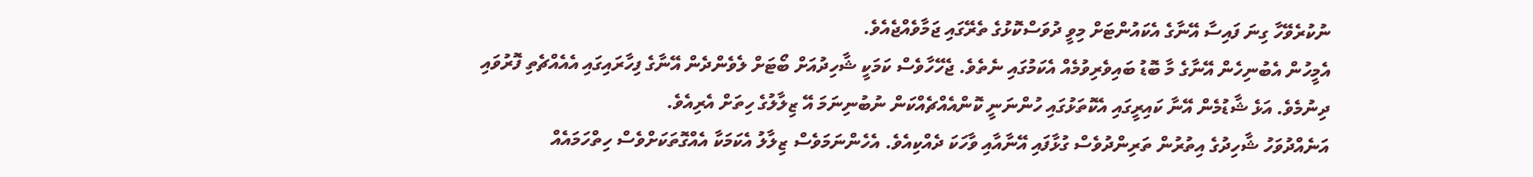ނުކުރެވޭހާ ގިނަ ފައިސާ އޭނާގެ އެކައުންޓަށް މިވީ ދުވަސްކޮޅުގެ ތެރޭގައި ޖަމާވެއްޖެއެވެ.
އެމީހުން އެބުނިހެން އޭނާގެ މާ ބޮޑު ބައިވެރިވުމެއް އެކަމުގައި ނެތެވެ. ޖެހޭހާވެސް ކަމަކީ ޝާހިދުއަށް ބޯޓަށް ލެވެންދެން އޭނާގެ ފިހާރައިގައި އެއެއްޗެތި ފޮރުވައި ދިނުމެވެ. އަޅެ ޝާޑުމެން އޭނާ ކައިރީގައި އެކޮތަޅުގައި ހުންނަނީ ކޮންއެއްޗެއްކަން ނުބުނިނަމަ އޭ ޒިލާލުގެ ހިތަށް އެރިއެވެ.
އަނެއްދުވަހު ޝާހިދުގެ އިތުރުން ތަރިންދުވެސް ގުޅާފައި އޭނާއާއި ވާހަކަ ދެއްކިއެވެ. އެހެންނަމަވެސް ޒިލާލު އެކަމަކާ އެއްގޮތަކަށްވެސް ހިތްހަމައެއް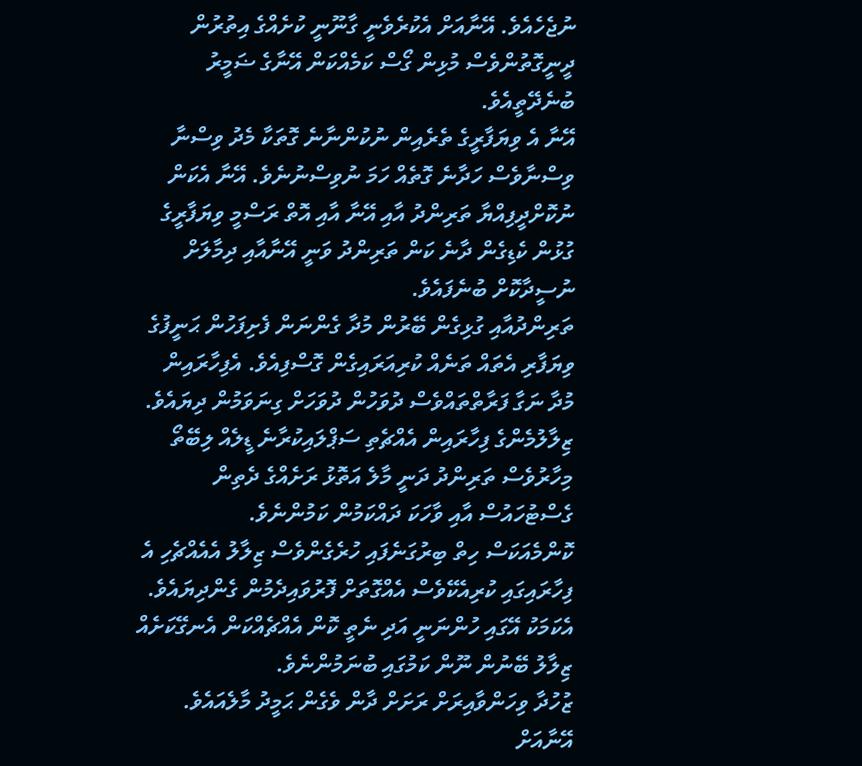ނުޖެހެއެވެ. އޭނާއަށް އެކުރެވެނީ ގާނޫނީ ކުށެއްގެ އިތުރުން ދީނީގޮތުންވެސް މުޅިން ގޯސް ކަމެއްކަން އޭނާގެ ޟަމީރު ބުނެދޭތީއެވެ.
އޭނާ އެ ވިޔަފާރީގެ ތެރެއިން ނުކުންނާނެ ގޮތަކާ މެދު ވިސްނާ ވިސްނާވެސް ހަދާނެ ގޮތެއް ހަމަ ނުވިސްނުނެވެ. އޭނާ އެކަން ނުކޮށްދީފިއްޔާ ތަރިންދު އާއި އޭނާ އާއި އޮތް ރަސްމީ ވިޔަފާރީގެ ގުޅުން ކެޑިގެން ދާނެ ކަން ތަރިންދު ވަނީ އޭނާއާއި ދިމާލަށް ނުސީދާކޮށް ބުނެފައެވެ.
ތަރިންދުއާއި ގުޅިގެން ބޭރުން މުދާ ގެންނަން ފެށިފަހުން ޙަނީފުގެ ވިޔަފާރި އެތައް ތަނެއް ކުރިއަރައިގެން ގޮސްފިއެވެ. އެފިހާރައިން މުދާ ނަގާ ފަރާތްތައްވެސް ދުވަހުން ދުވަހަށް ގިނަވަމުން ދިޔައެވެ. ޒިލާލުމެންގެ ފިހާރައިން އެއްޗެތި ސަޕްލައިކުރާނެ ޑީލެއް ލިބޭތޯ މިހާރުވެސް ތަރިންދު ދަނީ މާލެ އަތޮޅު ރަށެއްގެ ދެތިން ގެސްޓުހައުސް އާއި ވާހަކަ ދައްކަމުން ކަމުންނެވެ.
ކޮންމެއަކަސް ހިތް ބިރުގަނެފައި ހުރެގެންވެސް ޒިލާލު އެއެއްޗެހި އެ ފިހާރައިގައި ކުރިއެކޭވެސް އެއްގޮތަށް ފޮރުވައިދެމުން ގެންދިޔައެވެ. އެކަމަކު އޭގައި ހުންނަނީ އަދި ނެތީ ކޮން އެއްޗެއްކަން އެނގޭކަށެއް ޒިލާލު ބޭނުން ނޫން ކަމުގައި ބުނަމުންނެވެ.
ޒުހުދާ ވިހަންވާއިރަށް ރަށަށް ދާން ވެގެން ޙަމީދު މާލެއައެވެ. އޭނާއަށް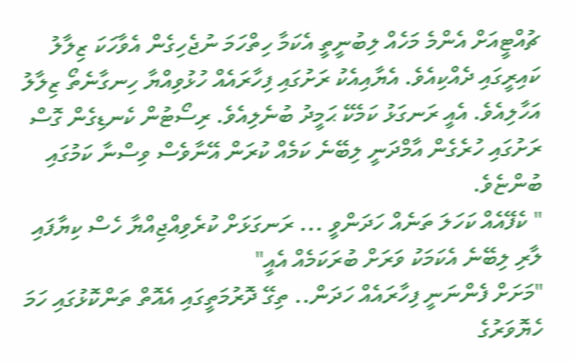ޗުއްޓީއަށް އެންމެ މަހެއް ލިބުނީތީ އެކަމާ ހިތްހަމަ ނުޖެހިގެން އެވާހަކަ ޒިލާލު ކައިރީގައި ދެއްކިއެވެ. އެޔާއިއެކު ރަށުގައި ފިހާރައެއް ހުޅުވިއްޔާ ހިނގާނެތޯ ޒިލާލު އަހާލިއެވެ. އެއީ ރަނގަޅު ކަމެކޭ ޙަމީދު ބުނެލިއެވެ. ރިސޯޓުން ކެނޑިގެން ގޮސް ރަށުގައި ހުރެގެން އާމްދަނީ ލިބޭނެ ކަމެއް ކުރަން އޭނާވެސް ވިސްނާ ކަމުގައި ބުންޏެވެ.
" ކެފޭއެއް ކަހަލަ ތަނެއް ހަދަންވީ ... ރަނގަޅަށް ކުރެވިއްޖިއްޔާ ހެސް ކިޔާފައި ލާރި ލިބޭނެ އެކަމަކު ވަރަށް ބުރަކަމެއް އެއީ"
"މަށަށް ފެންނަނީ ފިހާރައެއް ހަދަން.. ތިގޭ ދޮރުމަތީގައި އެއޮތް ތަންކޮޅުގައި ހަމަ ހެޔޮވަރުގެ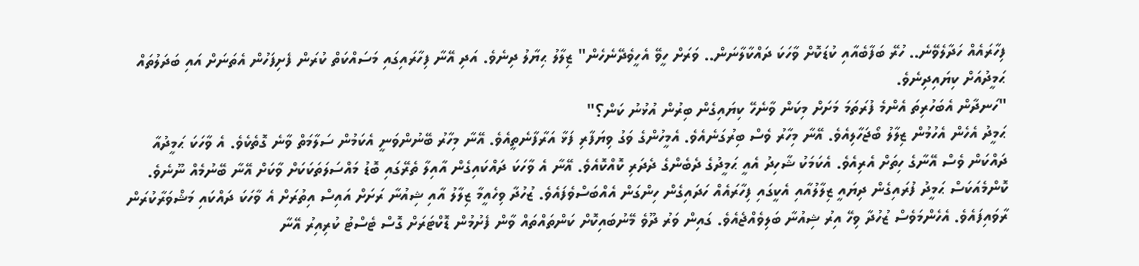ފިހާރައެއް ހަދާލެވޭނެ.. ހުރޭ ބަފާބެއާއި ކުޑަކޮށް ވާހަކަ ދައްކާލާނަން.. ވަރަށް ހީވޭ އެހީވެދޭނެހެން" ޒިލާލު ޙިޔާލު ދިނެވެ. އަދި އޭނާ ފިހާރައިގައި މަސައްކަތް ކުރަން ފެށިފަހުން އެތަނަށް އައި ބަދަލުތައް ޙަމީދުއަށް ކިޔައިދިނެވެ.
"ހަނދާން އެބަހުރިތަ އެންމެ ފުރަތަމަ މަށަށް މިކަން ވާނެހޭ ކިޔައިގެން ބިރުން އުޅުނު ކަން؟"
ޙަމީދު އެހެން އެހުމުން ޒިލާލު ބޯޖަހާލިއެވެ. އޭނާ މިހާރު ވެސް ބިރުގަނެއެވެ. އެމީހުންގެ ވަގު ވިޔަފާރި ފަޅާ އަރާފާނެތީއެވެ. އޭނާ މިހާރު ބޭނުންވަނީ އެކަމުން ސަލާމަތް ވާނެ ގޮތެކެވެ. އެ ވާހަކަ ޙަމީދުއާ ދައްކަން ވެސް އޭނާގެ ހިތަށް އެރިއެވެ. އެކަމަކު ޝާހިދު އެއީ ޙަމީދުގެ ދެބެންގެ ދެދަރި ކޮއްކޮއެވެ. އޭނާ އެ ވާހަކަ ދައްކައިގެން އާއިލާ ތެރޭގައި ބޮޑު މައްސަލަތަކަކަށް ވާކަށް އޭނާ ބޭނުމެއް ނޫނެވެ.
ކޮންމެއަކަސް ޙަމީދު ފުރައިގެން ދިޔައީ ޒިލާލުއާއި އެކީގައި ފިހާރައެއް ހަދައިގެން ހިންގަން އެއްބަސްވެފައެވެ. ޒުހުދާ ވިހެއީމާ ޒިލާލު އާއި ޝިއުނާ ރަށަށް އައިސް އިތުރަށް އެ ވާހަކަ ދައްކައި މަޝްވަރާކުރަން ރާވައިފައެވެ. އެހެންމަވެސް ޒުހުދާ ވިހޭ އިރު ޝިއުނާ ބަލިވެއްޖެއެވެ. ގައިން ވަރު ދޫވެ މޭނުބައިކޮށް ކަންތައްތައް ވާން ފެށުމުން ޑޮކްޓަރަށް ގޮސް ޓެސްޓު ކުރިއިރު އޭނާ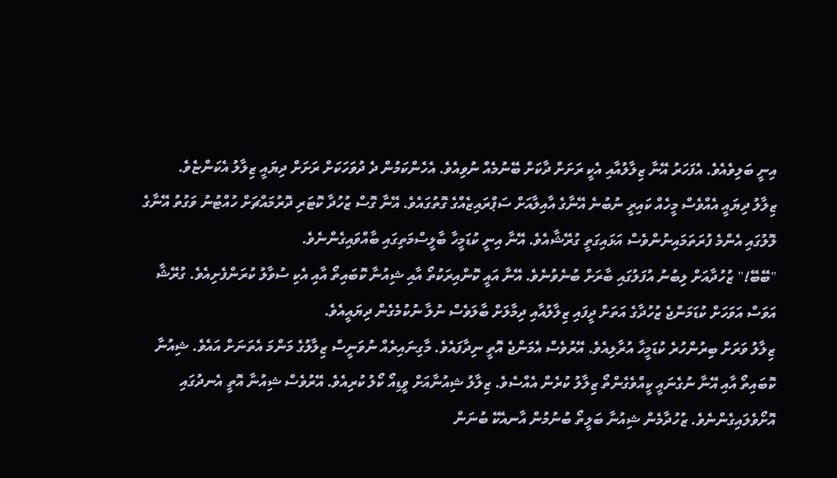އިނީ ބަލިވެއެވެ. އެފަހަރު އޭނާ ޒިލާލުއާއި އެކީ ރަށަށް ދާކަށް ބޭނުމެއް ނުވިއެވެ. އެހެންކަމުން ދެ ދުވަހަކަށް ރަށަށް ދިޔައީ ޒިލާލު އެކަންޏެވެ.
ޒިލާލު ދިޔައީ އެއްވެސް މީހެއް ކައިރީ ނުބުނެ އޭނާގެ އާއިލާއަށް ސަޕްރައިޒެއްގެ ގޮތުގައެވެ. އޭނާ ގޮސް ޒުހުދާ ކޮޓަރި ދޮރުމައްޗަށް ހުއްޓުނު ވަގުތު އޭނާގެ ލޮލުގައި އެންމެ ފުރަތަމައިނުންވެސް އަޅައިގަތީ ގުރޭޝާއެވެ. އޭނާ އިނީ ކުޑަމީހާ ބާލީސްމަތިގައި ބާއްވައިގެންނެވެ.
"ބޭބޭ!" ޒުހުދާއަށް ލިބުނު އުފަލުގައި ބާރަށް ބުނެވުނެވެ. އޭނާ އައީ ކޮންއިރަކުތޯ އާއި ޝިއުނާ ކޮބައިތޯ އާއި އެކި ސުވާލު ކުރަންފެށިއެވެ. ގުރޭޝާ އަވަސް އަވަހަށް ކުޑަމަންޖެ ޒުހުދާގެ އަތަށް ދީފައި ޒިލާލުއާއި ދިމާލަށް ބާލަވެސް ނުލާ ނުކުމެގެން ދިޔައީއެވެ.
ޒިލާލު ވަރަށް ބިރުންހުރެ ކުޑަމީހާ އުރާލިއެވެ. އޭރުވެސް އެމަންޖެ އޮތީ ނިދާފައެވެ. މާގިނައިރެއް ނުވަނީސް ޒިލާލުގެ މަންމަ އެތަނަށް އައެވެ. ޝިއުނާ ކޮބައިތޯ އާއި އޭނާ ނުގެނައީ ކީއްވެގެންތޯ ޒިލާލު ކުރެން އެއްސެވެ. ޒިލާލު ޝިއުނާއަށް ވީޑިއޯ ކޯލު ކުރިއެވެ. އޭރުވެސް ޝިއުނާ އޮތީ އެނދުގައި އޮށޯވެލައިގެންނެވެ. ޒުހުދާމެން ޝިއުނާ ބަލީތޯ ބުނުމުން އާނއެކޭ ބުނަން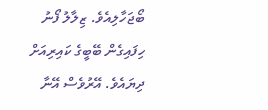ބޯޖަހާލިއެވެ. ޒިލާލު ފޯނު ހިފައިގެން ބޭބީގެ ކައިރިއަށް ދިޔައެވެ. އޭރުވެސް އޭނާ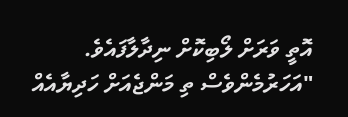އޮތީ ވަރަށް ލޯބިކޮށް ނިދާލާފައެވެ.
"އަހަރުމެންވެސް ތި މަންޖެއަށް ހަދިޔާއެއް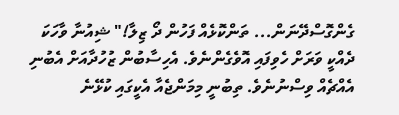ގެންގޮސްދޭނަން... ތަންކޮޅެއް ފަހުން ދޯ ޒިލާ!" ޝިއުނާ ވާހަކަ ދެއްކީ ވަރަށް ހެވިފައި އޮވެގެންނެވެ. އެހިސާބުން ޒުހުދާއަށް އެބުނި އެއްޗެއް ވިސްނުނެވެ. ތިބުނީ މިމަންޖެއާ އެކީގައި ކުޅޭނެ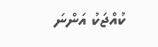ކުއްޖަކު އަންނަ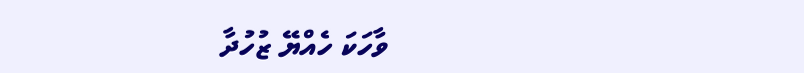ވާހަކަ ހެއްޔޭ ޒުހުދާ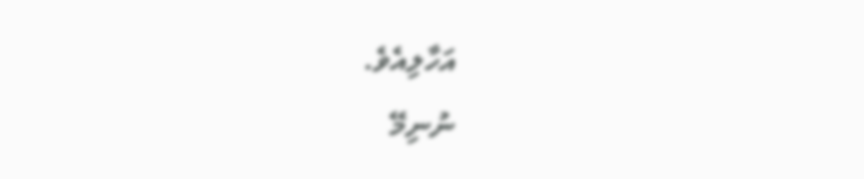އަހާލިއެވެ.
ނުނިމޭ